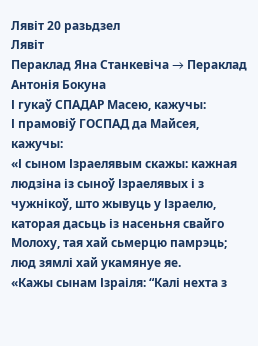Лявіт 20 разьдзел
Лявіт
Пераклад Яна Станкевіча → Пераклад Антонія Бокуна
І гукаў СПАДАР Масею, кажучы:
І прамовіў ГОСПАД да Майсея, кажучы:
«І сыном Ізраелявым скажы: кажная людзіна із сыноў Ізраелявых і з чужнікоў, што жывуць у Ізраелю, каторая дасьць із насеньня свайго Молоху, тая хай сьмерцю памрэць; люд зямлі хай укамянуе яе.
«Кажы сынам Ізраіля: “Калі нехта з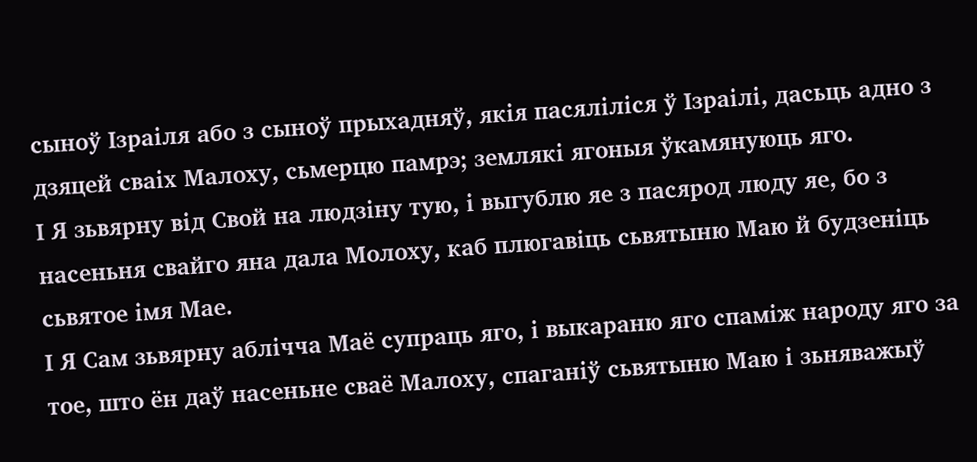сыноў Ізраіля або з сыноў прыхадняў, якія пасяліліся ў Ізраілі, дасьць адно з дзяцей сваіх Малоху, сьмерцю памрэ; землякі ягоныя ўкамянуюць яго.
І Я зьвярну від Свой на людзіну тую, і выгублю яе з пасярод люду яе, бо з насеньня свайго яна дала Молоху, каб плюгавіць сьвятыню Маю й будзеніць сьвятое імя Мае.
І Я Сам зьвярну аблічча Маё супраць яго, і выкараню яго спаміж народу яго за тое, што ён даў насеньне сваё Малоху, спаганіў сьвятыню Маю і зьняважыў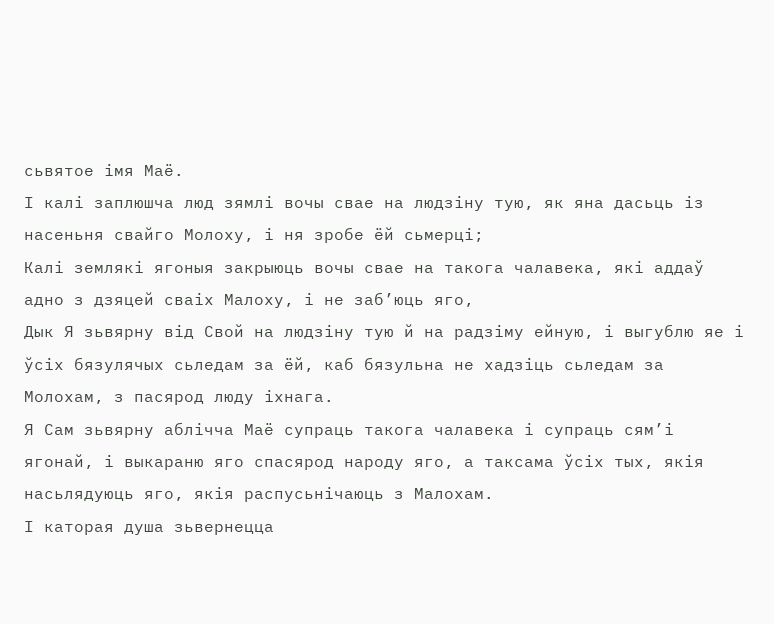сьвятое імя Маё.
І калі заплюшча люд зямлі вочы свае на людзіну тую, як яна дасьць із насеньня свайго Молоху, і ня зробе ёй сьмерці;
Калі землякі ягоныя закрыюць вочы свае на такога чалавека, які аддаў адно з дзяцей сваіх Малоху, і не заб’юць яго,
Дык Я зьвярну від Свой на людзіну тую й на радзіму ейную, і выгублю яе і ўсіх бязулячых сьледам за ёй, каб бязульна не хадзіць сьледам за Молохам, з пасярод люду іхнага.
Я Сам зьвярну аблічча Маё супраць такога чалавека і супраць сям’і ягонай, і выкараню яго спасярод народу яго, а таксама ўсіх тых, якія насьлядуюць яго, якія распусьнічаюць з Малохам.
І каторая душа зьвернецца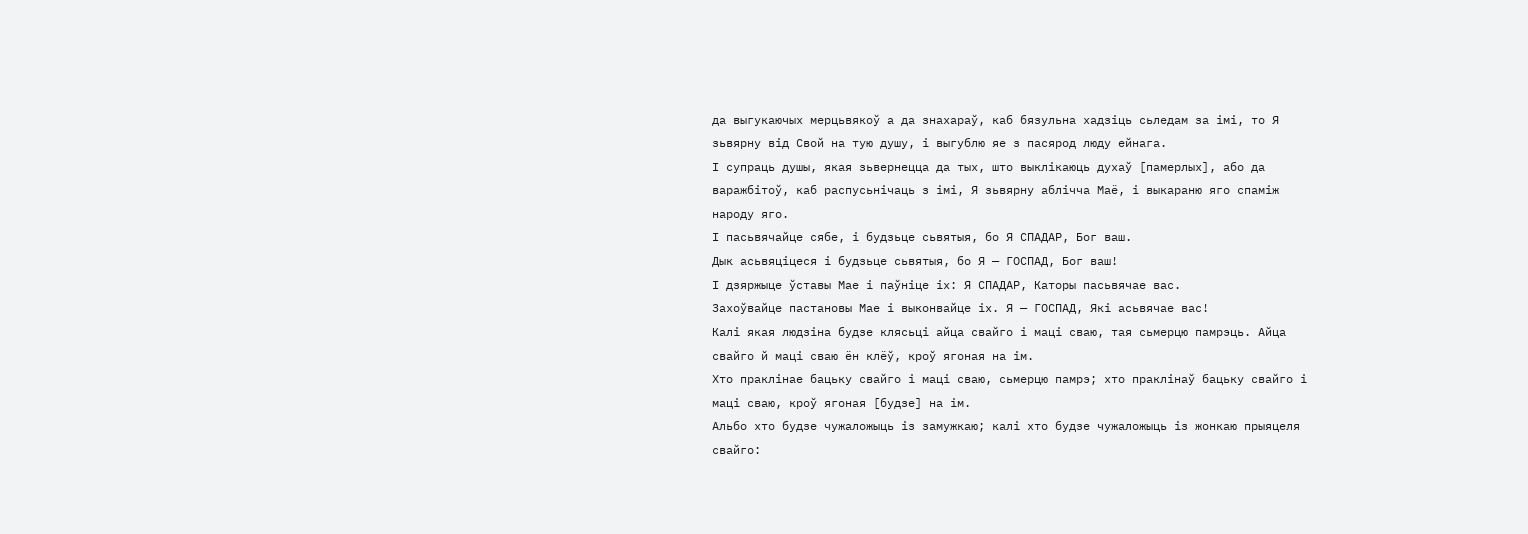да выгукаючых мерцьвякоў а да знахараў, каб бязульна хадзіць сьледам за імі, то Я зьвярну від Свой на тую душу, і выгублю яе з пасярод люду ейнага.
І супраць душы, якая зьвернецца да тых, што выклікаюць духаў [памерлых], або да варажбітоў, каб распусьнічаць з імі, Я зьвярну аблічча Маё, і выкараню яго спаміж народу яго.
І пасьвячайце сябе, і будзьце сьвятыя, бо Я СПАДАР, Бог ваш.
Дык асьвяціцеся і будзьце сьвятыя, бо Я — ГОСПАД, Бог ваш!
І дзяржыце ўставы Мае і паўніце іх: Я СПАДАР, Каторы пасьвячае вас.
Захоўвайце пастановы Мае і выконвайце іх. Я — ГОСПАД, Які асьвячае вас!
Калі якая людзіна будзе клясьці айца свайго і маці сваю, тая сьмерцю памрэць. Айца свайго й маці сваю ён клёў, кроў ягоная на ім.
Хто праклінае бацьку свайго і маці сваю, сьмерцю памрэ; хто праклінаў бацьку свайго і маці сваю, кроў ягоная [будзе] на ім.
Альбо хто будзе чужаложыць із замужкаю; калі хто будзе чужаложыць із жонкаю прыяцеля свайго: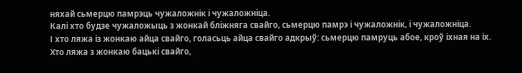няхай сьмерцю памрэць чужаложнік і чужаложніца.
Калі хто будзе чужаложыць з жонкай бліжняга свайго, сьмерцю памрэ і чужаложнік, і чужаложніца.
І хто ляжа із жонкаю айца свайго, голасьць айца свайго адкрыў: сьмерцю памруць абое, кроў іхная на іх.
Хто ляжа з жонкаю бацькі свайго,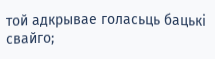той адкрывае голасьць бацькі свайго;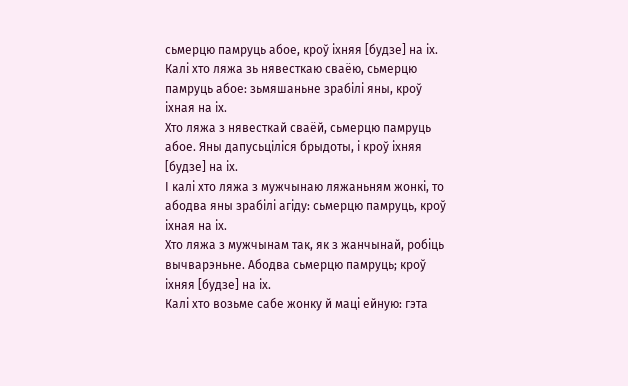сьмерцю памруць абое, кроў іхняя [будзе] на іх.
Калі хто ляжа зь нявесткаю сваёю, сьмерцю памруць абое: зьмяшаньне зрабілі яны, кроў іхная на іх.
Хто ляжа з нявесткай сваёй, сьмерцю памруць абое. Яны дапусьціліся брыдоты, і кроў іхняя [будзе] на іх.
І калі хто ляжа з мужчынаю ляжаньням жонкі, то абодва яны зрабілі агіду: сьмерцю памруць, кроў іхная на іх.
Хто ляжа з мужчынам так, як з жанчынай, робіць вычварэньне. Абодва сьмерцю памруць; кроў іхняя [будзе] на іх.
Калі хто возьме сабе жонку й маці ейную: гэта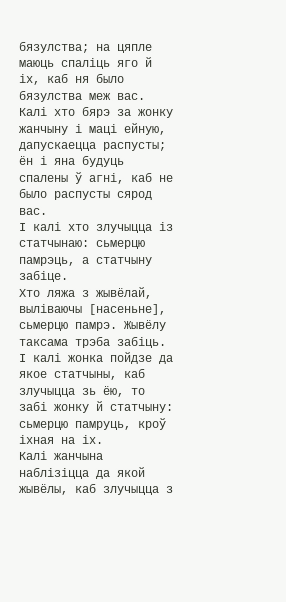бязулства; на цяпле маюць спаліць яго й іх, каб ня было бязулства меж вас.
Калі хто бярэ за жонку жанчыну і маці ейную, дапускаецца распусты; ён і яна будуць спалены ў агні, каб не было распусты сярод вас.
І калі хто злучыцца із статчынаю: сьмерцю памрэць, а статчыну забіце.
Хто ляжа з жывёлай, выліваючы [насеньне], сьмерцю памрэ. Жывёлу таксама трэба забіць.
І калі жонка пойдзе да якое статчыны, каб злучыцца зь ёю, то забі жонку й статчыну: сьмерцю памруць, кроў іхная на іх.
Калі жанчына наблізіцца да якой жывёлы, каб злучыцца з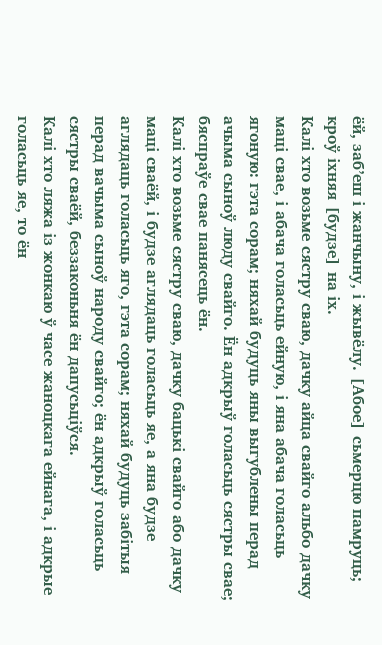ёй, заб’еш і жанчыну, і жывёлу. [Абое] сьмерцю памруць; кроў іхняя [будзе] на іх.
Калі хто возьме сястру сваю, дачку айца свайго альбо дачку маці свае, і абача голасьць ейную, і яна абача голасьць ягоную: гэта сорам; няхай будуць яны выгублены перад ачыма сыноў люду свайго. Ён адкрыў голасьць сястры свае; бяспраўе свае панясець ён.
Калі хто возьме сястру сваю, дачку бацькі свайго або дачку маці сваёй, і будзе аглядаць голасьць яе, а яна будзе аглядаць голасьць яго, гэта сорам; няхай будуць забітыя перад вачыма сыноў народу свайго; ён адкрыў голасьць сястры сваёй, беззаконьня ён дапусьціўся.
Калі хто ляжа із жонкаю ў часе жаноцкага ейнага, і адкрые голасьць яе, то ён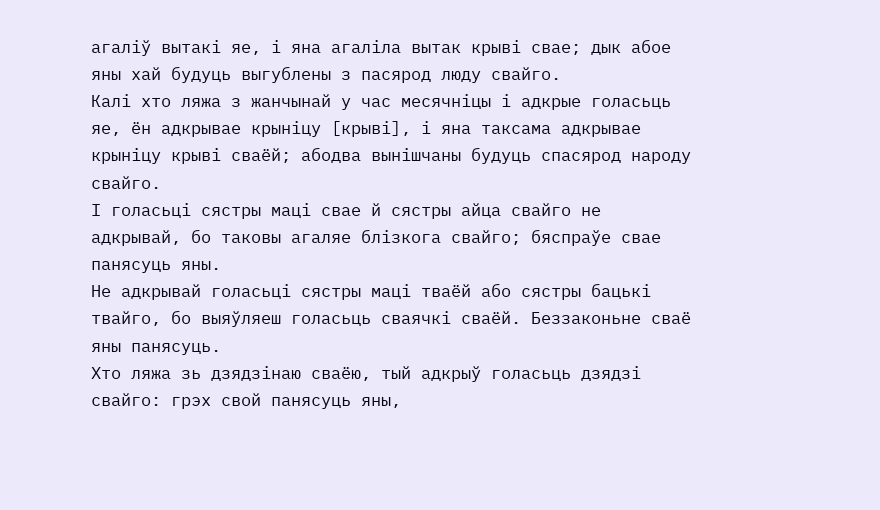агаліў вытакі яе, і яна агаліла вытак крыві свае; дык абое яны хай будуць выгублены з пасярод люду свайго.
Калі хто ляжа з жанчынай у час месячніцы і адкрые голасьць яе, ён адкрывае крыніцу [крыві], і яна таксама адкрывае крыніцу крыві сваёй; абодва вынішчаны будуць спасярод народу свайго.
І голасьці сястры маці свае й сястры айца свайго не адкрывай, бо таковы агаляе блізкога свайго; бяспраўе свае панясуць яны.
Не адкрывай голасьці сястры маці тваёй або сястры бацькі твайго, бо выяўляеш голасьць сваячкі сваёй. Беззаконьне сваё яны панясуць.
Хто ляжа зь дзядзінаю сваёю, тый адкрыў голасьць дзядзі свайго: грэх свой панясуць яны,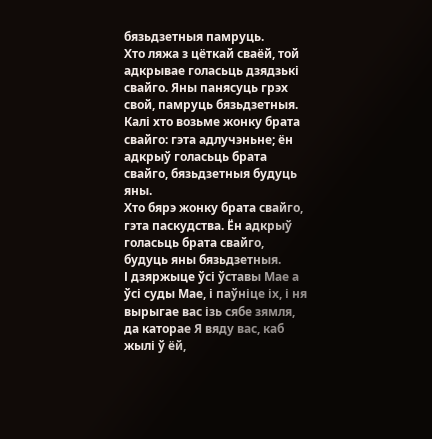бязьдзетныя памруць.
Хто ляжа з цёткай сваёй, той адкрывае голасьць дзядзькі свайго. Яны панясуць грэх свой, памруць бязьдзетныя.
Калі хто возьме жонку брата свайго: гэта адлучэньне; ён адкрыў голасьць брата свайго, бязьдзетныя будуць яны.
Хто бярэ жонку брата свайго, гэта паскудства. Ён адкрыў голасьць брата свайго, будуць яны бязьдзетныя.
І дзяржыце ўсі ўставы Мае а ўсі суды Мае, і паўніце іх, і ня вырыгае вас ізь сябе зямля, да каторае Я вяду вас, каб жылі ў ёй,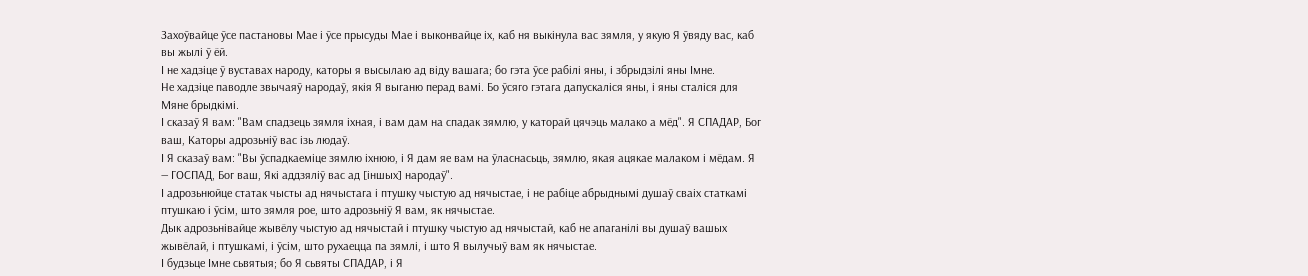Захоўвайце ўсе пастановы Мае і ўсе прысуды Мае і выконвайце іх, каб ня выкінула вас зямля, у якую Я ўвяду вас, каб вы жылі ў ёй.
І не хадзіце ў вуставах народу, каторы я высылаю ад віду вашага; бо гэта ўсе рабілі яны, і збрыдзілі яны Імне.
Не хадзіце паводле звычаяў народаў, якія Я выганю перад вамі. Бо ўсяго гэтага дапускаліся яны, і яны сталіся для Мяне брыдкімі.
І сказаў Я вам: "Вам спадзець зямля іхная, і вам дам на спадак зямлю, у каторай цячэць малако а мёд". Я СПАДАР, Бог ваш, Каторы адрозьніў вас ізь людаў.
І Я сказаў вам: "Вы ўспадкаеміце зямлю іхнюю, і Я дам яе вам на ўласнасьць, зямлю, якая ацякае малаком і мёдам. Я — ГОСПАД, Бог ваш, Які аддзяліў вас ад [іншых] народаў".
І адрозьнюйце статак чысты ад нячыстага і птушку чыстую ад нячыстае, і не рабіце абрыднымі душаў сваіх статкамі птушкаю і ўсім, што зямля рое, што адрозьніў Я вам, як нячыстае.
Дык адрозьнівайце жывёлу чыстую ад нячыстай і птушку чыстую ад нячыстай, каб не апаганілі вы душаў вашых жывёлай, і птушкамі, і ўсім, што рухаецца па зямлі, і што Я вылучыў вам як нячыстае.
І будзьце Імне сьвятыя; бо Я сьвяты СПАДАР, і Я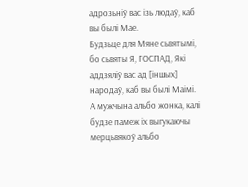адрозьніў вас ізь людаў, каб вы былі Мае.
Будзьце для Мяне сьвятымі, бо сьвяты Я, ГОСПАД, Які аддзяліў вас ад [іншых] народаў, каб вы былі Маімі.
А мужчына альбо жонка, калі будзе памеж іх выгукаючы мерцьвякоў альбо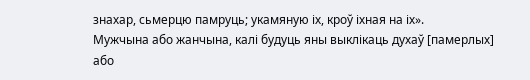знахар, сьмерцю памруць; укамяную іх, кроў іхная на іх».
Мужчына або жанчына, калі будуць яны выклікаць духаў [памерлых] або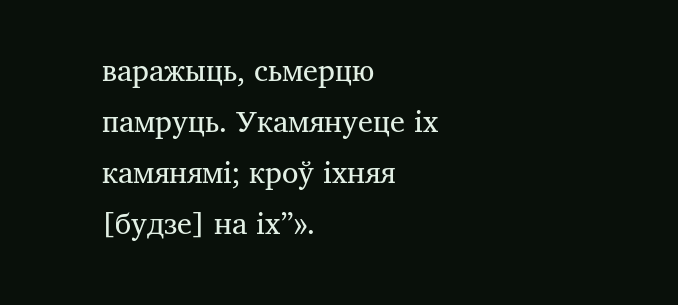варажыць, сьмерцю памруць. Укамянуеце іх камянямі; кроў іхняя [будзе] на іх”».